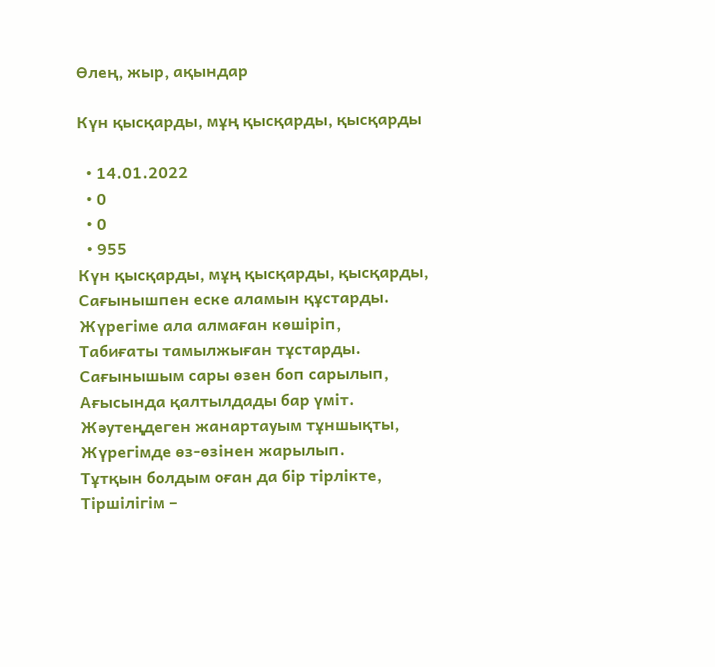Өлең, жыр, ақындар

Күн қысқарды, мұң қысқарды, қысқарды

  • 14.01.2022
  • 0
  • 0
  • 955
Күн қысқарды, мұң қысқарды, қысқарды,
Сағынышпен еске аламын құстарды.
Жүрегіме ала алмаған көшіріп,
Табиғаты тамылжыған тұстарды.
Сағынышым сары өзен боп сарылып,
Ағысында қалтылдады бар үміт.
Жәутеңдеген жанартауым тұншықты,
Жүрегімде өз-өзінен жарылып.
Тұтқын болдым оған да бір тірлікте,
Тіршілігім –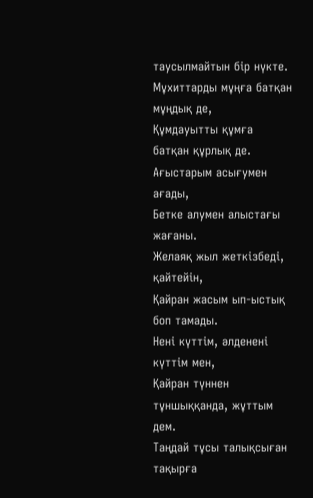таусылмайтын бір нүкте.
Мұхиттарды мұңға батқан мұңдық де,
Құмдауытты құмға батқан құрлық де.
Ағыстарым асығумен ағады,
Бетке алумен алыстағы жағаны.
Желаяқ жыл жеткізбеді, қайтейін,
Қайран жасым ып-ыстық боп тамады.
Нені күттім, әлденені күттім мен,
Қайран түннен тұншыққанда, жұттым дем.
Таңдай тұсы талықсыған тақырға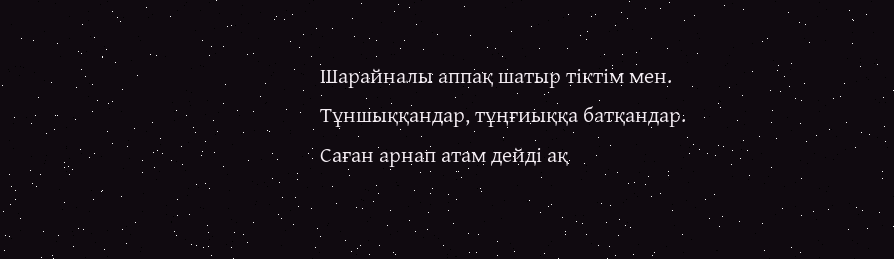Шарайналы аппақ шатыр тіктім мен.
Тұншыққандар, тұңғиыққа батқандар.
Саған арнап атам дейді ақ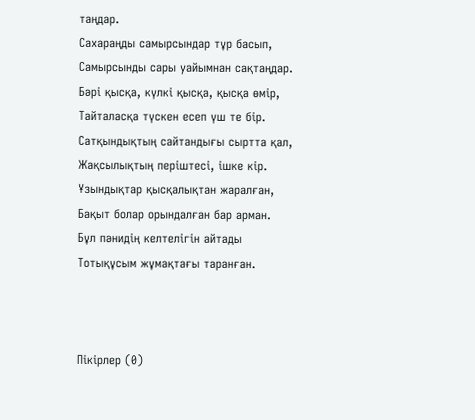таңдар.
Сахараңды самырсындар тұр басып,
Самырсынды сары уайымнан сақтаңдар.
Бәрі қысқа, күлкі қысқа, қысқа өмір,
Тайталасқа түскен есеп үш те бір.
Сатқындықтың сайтандығы сыртта қал,
Жақсылықтың періштесі, ішке кір.
Ұзындықтар қысқалықтан жаралған,
Бақыт болар орындалған бар арман.
Бұл пәнидің келтелігін айтады
Тотықұсым жұмақтағы таранған.



Пікірлер (0)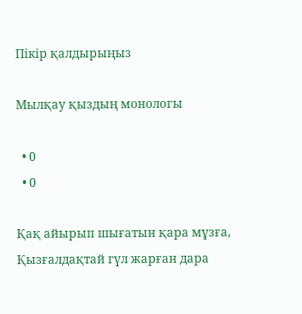Пікір қалдырыңыз

Мылқау қыздың монологы

  • 0
  • 0

Қақ айырып шығатын қара мұзға,
Қызғалдақтай гүл жарған дара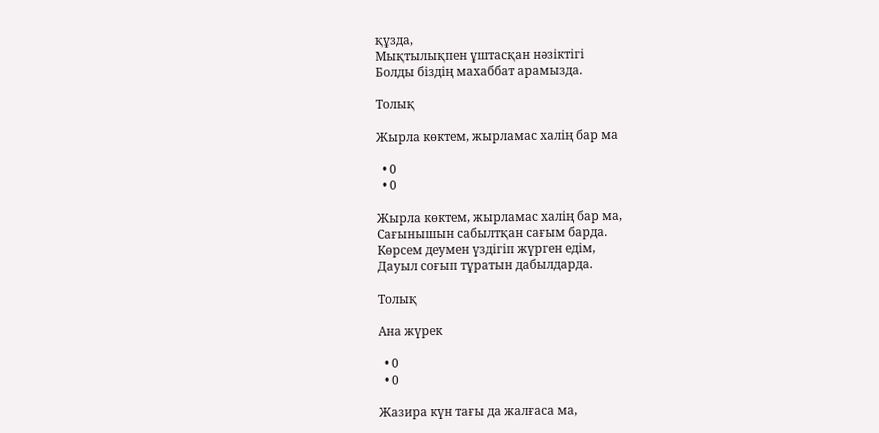құзда,
Мықтылықпен ұштасқан нәзіктігі
Болды біздің махаббат арамызда.

Толық

Жырла көктем, жырламас халің бар ма

  • 0
  • 0

Жырла көктем, жырламас халің бар ма,
Сағынышын сабылтқан сағым барда.
Көрсем деумен үздігіп жүрген едім,
Дауыл соғып тұратын дабылдарда.

Толық

Ана жүрек

  • 0
  • 0

Жазира күн тағы да жалғаса ма,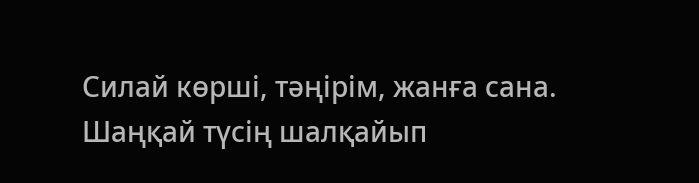Силай көрші, тәңірім, жанға сана.
Шаңқай түсің шалқайып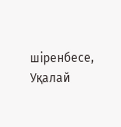шіренбесе,
Уқалай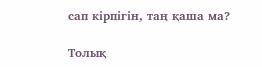сап кірпігін, таң қаша ма?

Толық